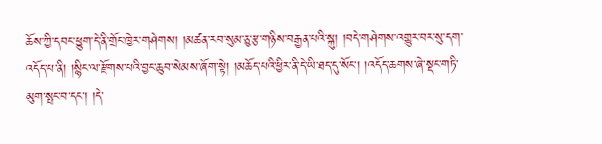ཆོས་ཀྱི་དབང་ཕྱུག་དེ་ནི་གྲོང་ཁྱེར་གཤེགས། །མཚན་རབ་སུམ་ཅུ་རྩ་གཉིས་བརྒྱན་པའི་སྐུ། །བདེ་གཤེགས་འགྱུར་བར་སུ་དག་འདོད་པ་ནི། །སྙིང་ལ་རྫོགས་པའི་བྱང་ཆུབ་སེམས་ཞོག་སྟེ། །མཆོད་པའི་ཕྱིར་ནི་དེ་ཡི་ཐད་དུ་སོང་། །འདོད་ཆགས་ཞེ་སྡང་གཏི་མུག་སྤང་བ་དང་། །དེ་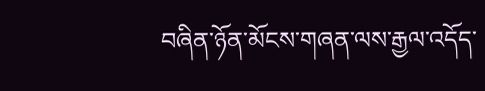བཞིན་ཉོན་མོངས་གཞན་ལས་རྒྱལ་འདོད་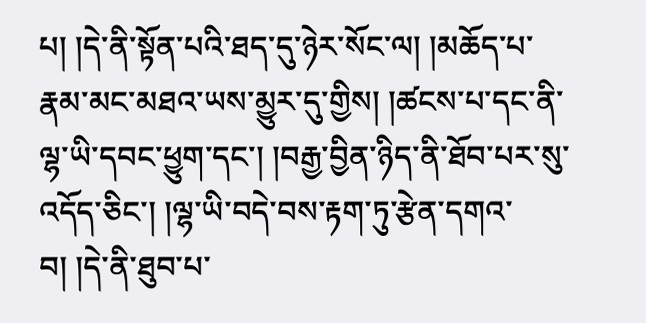པ། །དེ་ནི་སྟོན་པའི་ཐད་དུ་ཉེར་སོང་ལ། །མཆོད་པ་རྣམ་མང་མཐའ་ཡས་མྱུར་དུ་གྱིས། །ཚངས་པ་དང་ནི་ལྷ་ཡི་དབང་ཕྱུག་དང་། །བརྒྱ་བྱིན་ཉིད་ནི་ཐོབ་པར་སུ་འདོད་ཅིང་། །ལྷ་ཡི་བདེ་བས་རྟག་ཏུ་རྩེན་དགའ་བ། །དེ་ནི་ཐུབ་པ་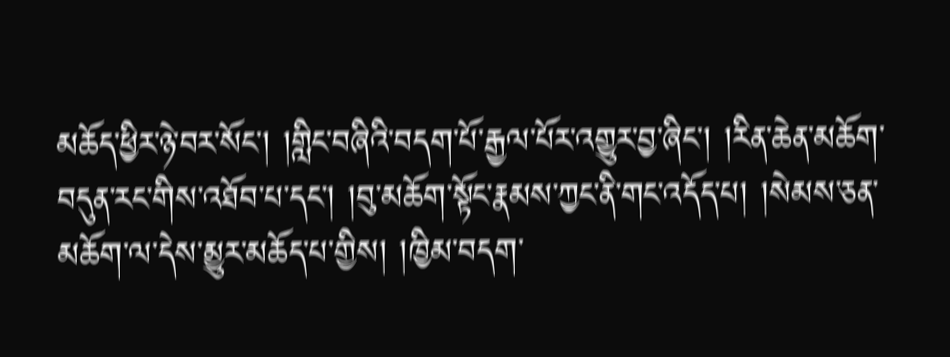མཆོད་ཕྱིར་ཉེ་བར་སོང་། །གླིང་བཞིའི་བདག་པོ་རྒྱལ་པོར་འགྱུར་བྱ་ཞིང་། །རིན་ཆེན་མཆོག་བདུན་རང་གིས་འཐོབ་པ་དང་། །བུ་མཆོག་སྟོང་རྣམས་ཀྱང་ནི་གང་འདོད་པ། །སེམས་ཅན་མཆོག་ལ་དེས་མྱུར་མཆོད་པ་གྱིས། །ཁྱིམ་བདག་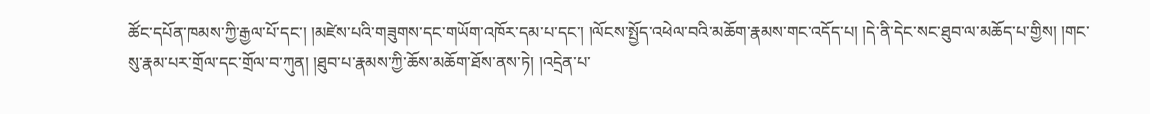ཚོང་དཔོན་ཁམས་ཀྱི་རྒྱལ་པོ་དང་། །མཛེས་པའི་གཟུགས་དང་གཡོག་འཁོར་དམ་པ་དང་། །ལོངས་སྤྱོད་འཕེལ་བའི་མཆོག་རྣམས་གང་འདོད་པ། །དེ་ནི་དེང་སང་ཐུབ་ལ་མཆོད་པ་གྱིས། །གང་སུ་རྣམ་པར་གྲོལ་དང་གྲོལ་བ་ཀུན། །ཐུབ་པ་རྣམས་ཀྱི་ཆོས་མཆོག་ཐོས་ནས་ཏེ། །འདྲེན་པ་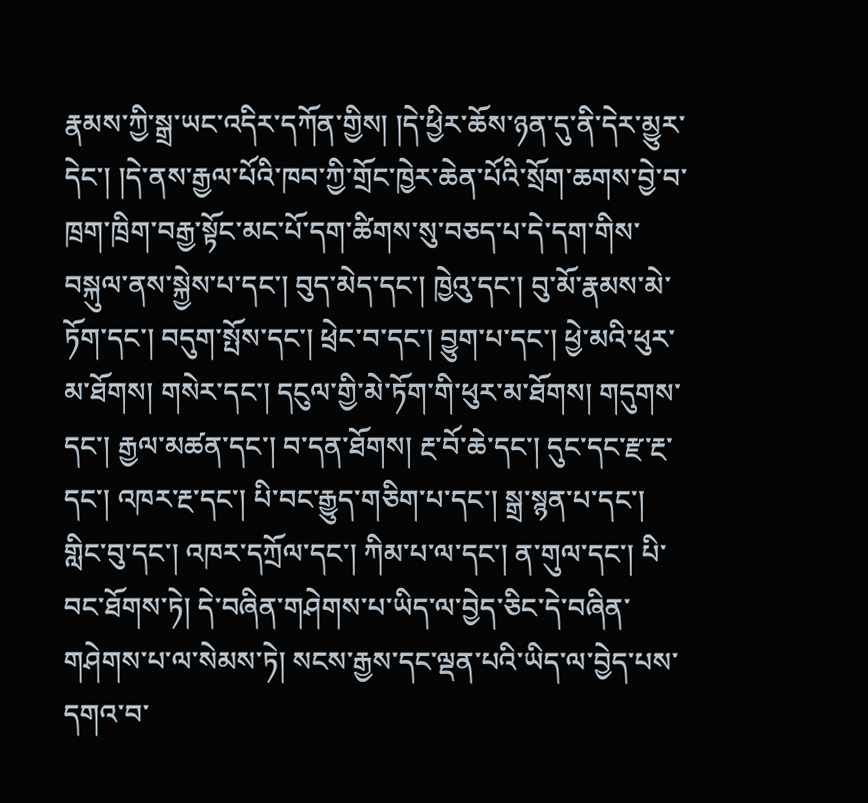རྣམས་ཀྱི་སྒྲ་ཡང་འདིར་དཀོན་གྱིས། །དེ་ཕྱིར་ཆོས་ཉན་དུ་ནི་དེར་མྱུར་དེང་། །དེ་ནས་རྒྱལ་པོའི་ཁབ་ཀྱི་གྲོང་ཁྱེར་ཆེན་པོའི་སྲོག་ཆགས་བྱེ་བ་ཁྲག་ཁྲིག་བརྒྱ་སྟོང་མང་པོ་དག་ཚིགས་སུ་བཅད་པ་དེ་དག་གིས་བསྐུལ་ནས་སྐྱེས་པ་དང་། བུད་མེད་དང་། ཁྱེའུ་དང་། བུ་མོ་རྣམས་མེ་ཏོག་དང་། བདུག་སྤོས་དང་། ཕྲེང་བ་དང་། བྱུག་པ་དང་། ཕྱེ་མའི་ཕུར་མ་ཐོགས། གསེར་དང་། དངུལ་གྱི་མེ་ཏོག་གི་ཕུར་མ་ཐོགས། གདུགས་དང་། རྒྱལ་མཚན་དང་། བ་དན་ཐོགས། རྔ་བོ་ཆེ་དང་། དུང་དང་རྫ་རྔ་དང་། འཁར་རྔ་དང་། པི་བང་རྒྱུད་གཅིག་པ་དང་། སྒྲ་སྙན་པ་དང་། གླིང་བུ་དང་། འཁར་དཀྲོལ་དང་། ཀིམ་པ་ལ་དང་། ན་གུལ་དང་། པི་བང་ཐོགས་ཏེ། དེ་བཞིན་གཤེགས་པ་ཡིད་ལ་བྱེད་ཅིང་དེ་བཞིན་གཤེགས་པ་ལ་སེམས་ཏེ། སངས་རྒྱས་དང་ལྡན་པའི་ཡིད་ལ་བྱེད་པས་དགའ་བ་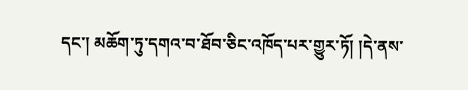དང་། མཆོག་ཏུ་དགའ་བ་ཐོབ་ཅིང་འཁོད་པར་གྱུར་ཏོ། །དེ་ནས་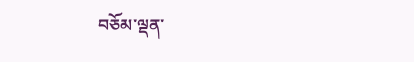བཅོམ་ལྡན་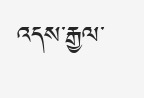འདས་རྒྱལ་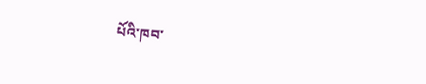པོའི་ཁབ་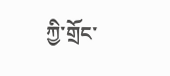ཀྱི་གྲོང་